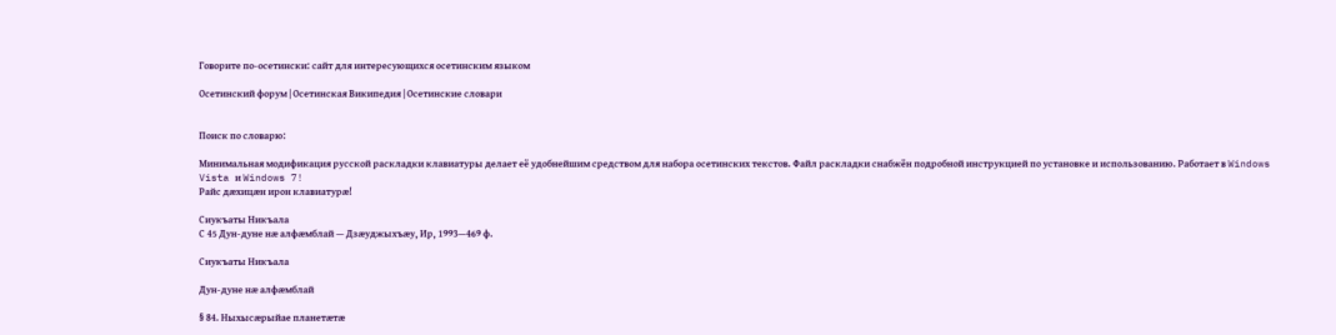Говорите по-осетински: сайт для интересующихся осетинским языком

Осетинский форум | Осетинская Википедия | Осетинские словари


Поиск по словарю:

Минимальная модификация русской раскладки клавиатуры делает её удобнейшим средством для набора осетинских текстов. Файл раскладки снабжён подробной инструкцией по установке и использованию. Работает в Windows Vista и Windows 7!
Райс дæхицæн ирон клавиатурæ!

Сиукъаты Никъала
С 45 Дун-дуне нæ алфæмблай — Дзæуджыхъæу, Ир, 1993—469 ф.

Сиукъаты Никъала

Дун-дуне нæ алфæмблай

§ 84. Ныхысæрыйае планетæтæ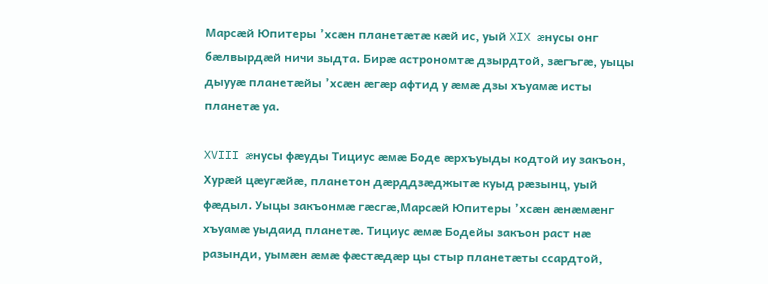Марсæй Юпитеры ’хсæн планетæтæ кæй ис, уый XIX æнусы онг бæлвырдæй ничи зыдта. Бирæ астрономтæ дзырдтой, зæгъгæ, уыцы дыууæ планетæйы ’хсæн æгæр афтид у æмæ дзы хъуамæ исты планетæ уа.

XVIII æнусы фæуды Тициус æмæ Боде æрхъуыды кодтой иу закъон, Хурæй цæугæйæ, планетон дæрддзæджытæ куыд рæзынц, уый фæдыл. Уыцы закъонмæ гæсгæ,Марсæй Юпитеры ’хсæн æнæмæнг хъуамæ уыдаид планетæ. Тициус æмæ Бодейы закъон раст нæ разынди, уымæн æмæ фæстæдæр цы стыр планетæты ссардтой,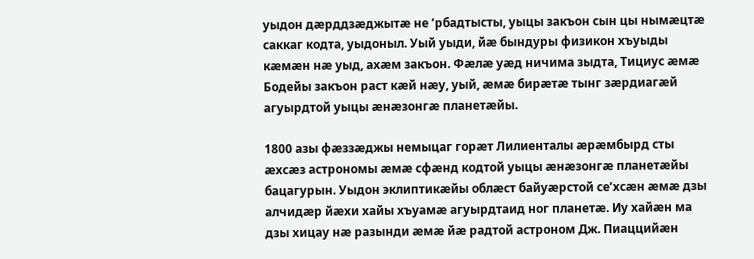уыдон дæрддзæджытæ не ’рбадтысты, уыцы закъон сын цы нымæцтæ саккаг кодта, уыдоныл. Уый уыди, йæ бындуры физикон хъуыды кæмæн нæ уыд, ахæм закъон. Фæлæ уæд ничима зыдта, Тициус æмæ Бодейы закъон раст кæй нæу, уый, æмæ бирæтæ тынг зæрдиагæй агуырдтой уыцы æнæзонгæ планетæйы.

1800 азы фæззæджы немыцаг горæт Лилиенталы æрæмбырд сты æхсæз астрономы æмæ сфæнд кодтой уыцы æнæзонгæ планетæйы бацагурын. Уыдон эклиптикæйы облæст байуæрстой се’хсæн æмæ дзы алчидæр йæхи хайы хъуамæ агуырдтаид ног планетæ. Иу хайæн ма дзы хицау нæ разынди æмæ йæ радтой астроном Дж. Пиаццийæн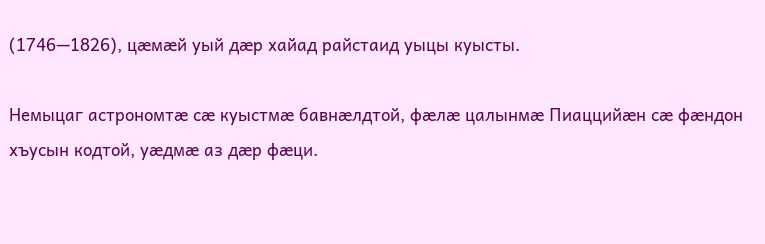(1746—1826), цæмæй уый дæр хайад райстаид уыцы куысты.

Немыцаг астрономтæ сæ куыстмæ бавнæлдтой, фæлæ цалынмæ Пиаццийæн сæ фæндон хъусын кодтой, уæдмæ аз дæр фæци.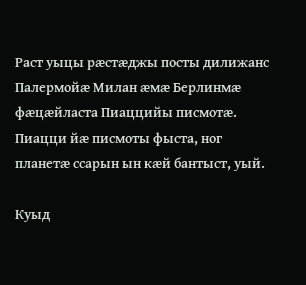Раст уыцы рæстæджы посты дилижанс Палермойæ Милан æмæ Берлинмæ фæцæйласта Пиаццийы писмотæ. Пиацци йæ писмоты фыста, ног планетæ ссарын ын кæй бантыст, уый.

Куыд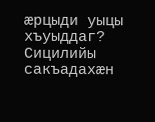æрцыди уыцы хъуыддаг? Сицилийы сакъадахæн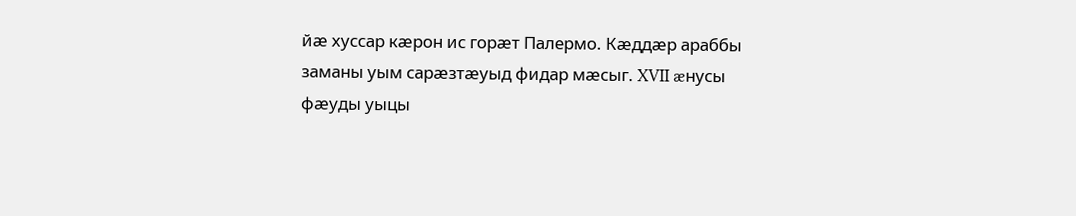йæ хуссар кæрон ис горæт Палермо. Кæддæр араббы заманы уым сарæзтæуыд фидар мæсыг. XVII æнусы фæуды уыцы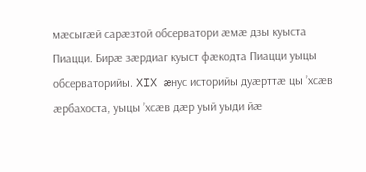мæсыгæй сарæзтой обсерватори æмæ дзы куыста Пиацци. Бирæ зæрдиаг куыст фæкодта Пиацци уыцы обсерваторийы. XIX æнус историйы дуæрттæ цы ’хсæв æрбахоста, уыцы ’хсæв дæр уый уыди йæ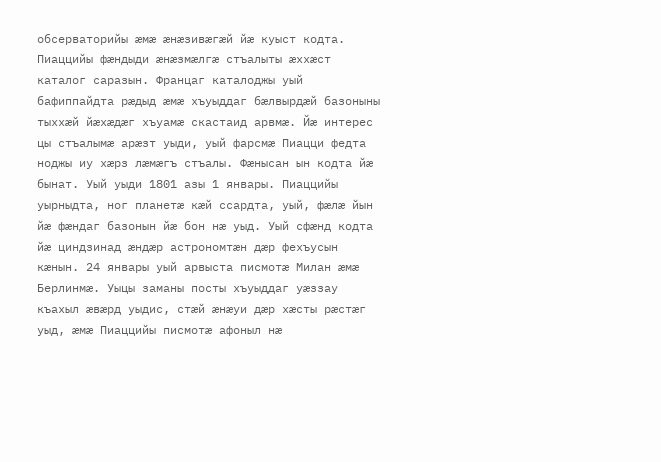обсерваторийы æмæ æнæзивæгæй йæ куыст кодта. Пиаццийы фæндыди æнæзмæлгæ стъалыты æххæст каталог саразын. Францаг каталоджы уый бафиппайдта рæдыд æмæ хъуыддаг бæлвырдæй базоныны тыххæй йæхæдæг хъуамæ скастаид арвмæ. Йæ интерес цы стъалымæ арæзт уыди, уый фарсмæ Пиацци федта ноджы иу хæрз лæмæгъ стъалы. Фæнысан ын кодта йæ бынат. Уый уыди 1801 азы 1 январы. Пиаццийы уырныдта, ног планетæ кæй ссардта, уый, фæлæ йын йæ фæндаг базонын йæ бон нæ уыд. Уый сфæнд кодта йæ циндзинад æндæр астрономтæн дæр фехъусын кæнын. 24 январы уый арвыста писмотæ Милан æмæ Берлинмæ. Уыцы заманы посты хъуыддаг уæззау къахыл æвæрд уыдис, стæй æнæуи дæр хæсты рæстæг уыд, æмæ Пиаццийы писмотæ афоныл нæ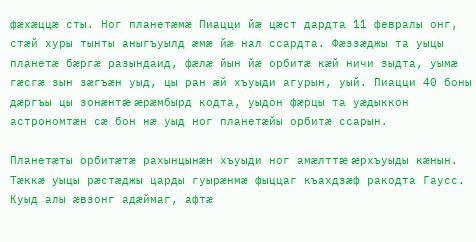фæхæццæ сты. Ног планетæмæ Пиацци йæ цæст дардта 11 февралы онг, стæй хуры тынты аныгъуылд æмæ йæ нал ссардта. Фæззæджы та уыцы планетæ бæргæ разындаид, фæлæ йын йæ орбитæ кæй ничи зыдта, уымæ гæсгæ зын зæгъæн уыд, цы ран æй хъуыди агурын, уый. Пиацци 40 боны дæргъы цы зонæнтæ æрæмбырд кодта, уыдон фæрцы та уæдыккон астрономтæн сæ бон нæ уыд ног планетæйы орбитæ ссарын.

Планетæты орбитæтæ рахынцынæн хъуыди ног амæлттæ æрхъуыды кæнын. Тæккæ уыцы рæстæджы царды гуырæнмæ фыццаг къахдзæф ракодта Гаусс. Куыд алы æвзонг адæймаг, афтæ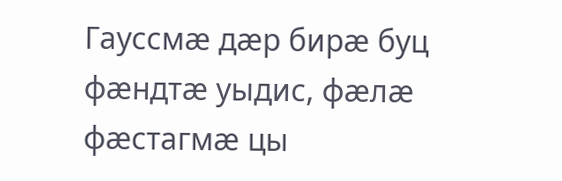Гауссмæ дæр бирæ буц фæндтæ уыдис, фæлæ фæстагмæ цы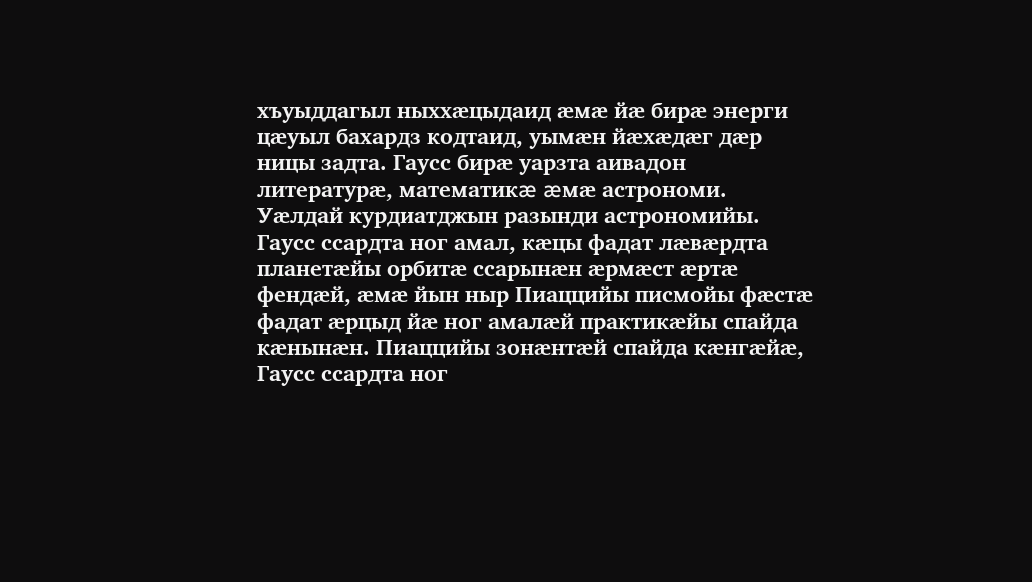хъуыддагыл ныххæцыдаид æмæ йæ бирæ энерги цæуыл бахардз кодтаид, уымæн йæхæдæг дæр ницы задта. Гаусс бирæ уарзта аивадон литературæ, математикæ æмæ астрономи. Уæлдай курдиатджын разынди астрономийы. Гаусс ссардта ног амал, кæцы фадат лæвæрдта планетæйы орбитæ ссарынæн æрмæст æртæ фендæй, æмæ йын ныр Пиаццийы писмойы фæстæ фадат æрцыд йæ ног амалæй практикæйы спайда кæнынæн. Пиаццийы зонæнтæй спайда кæнгæйæ, Гаусс ссардта ног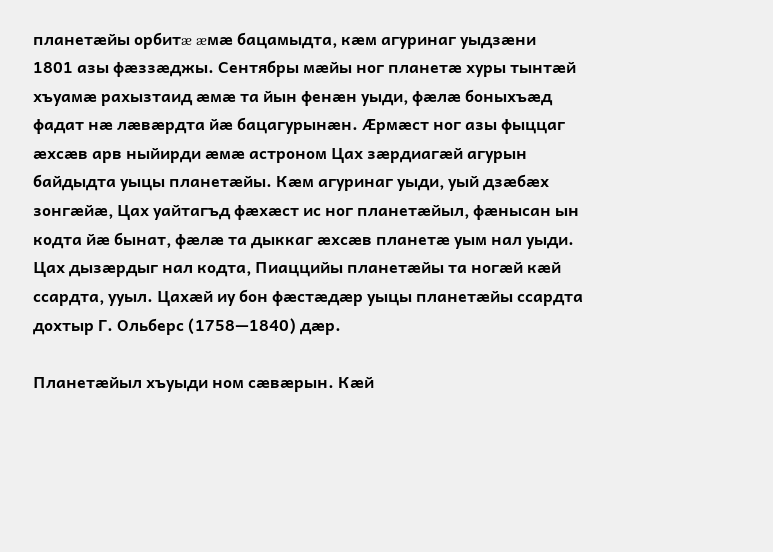планетæйы орбитæ æмæ бацамыдта, кæм агуринаг уыдзæни 1801 азы фæззæджы. Сентябры мæйы ног планетæ хуры тынтæй хъуамæ рахызтаид æмæ та йын фенæн уыди, фæлæ боныхъæд фадат нæ лæвæрдта йæ бацагурынæн. Æрмæст ног азы фыццаг æхсæв арв ныйирди æмæ астроном Цах зæрдиагæй агурын байдыдта уыцы планетæйы. Кæм агуринаг уыди, уый дзæбæх зонгæйæ, Цах уайтагъд фæхæст ис ног планетæйыл, фæнысан ын кодта йæ бынат, фæлæ та дыккаг æхсæв планетæ уым нал уыди. Цах дызæрдыг нал кодта, Пиаццийы планетæйы та ногæй кæй ссардта, ууыл. Цахæй иу бон фæстæдæр уыцы планетæйы ссардта дохтыр Г. Ольберс (1758—1840) дæр.

Планетæйыл хъуыди ном сæвæрын. Кæй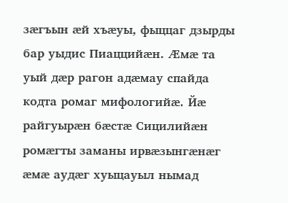зæгъын æй хъæуы, фыццаг дзырды бар уыдис Пиаццийæн. Æмæ та уый дæр рагон адæмау спайда кодта ромаг мифологийæ. Йæ райгуырæн бæстæ Сицилийæн ромæгты заманы ирвæзынгæнæг æмæ аудæг хуыцауыл нымад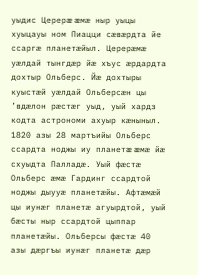уыдис Церерæ æмæ ныр уыцы хуыцауы ном Пиацци сæвæрдта йе ссаргæ планетæйыл. Церерæмæ уæлдай тынгдæр йæ хъус æрдардта дохтыр Ольберс. Йæ дохтыры куыстæй уæлдай Ольберсæн цы ’вдæлон рæстæг уыд, уый хардз кодта астрономи ахуыр кæныныл. 1820 азы 28 мартъийы Ольберс ссардта ноджы иу планетæ æмæ йæ схуыдта Палладæ. Уый фæстæ Ольберс æмæ Гардинг ссардтой ноджы дыууæ планетæйы. Афтæмæй цы иунæг планетæ агуырдтой, уый бæсты ныр ссардтой цыппар планетæйы. Ольберсы фæстæ 40 азы дæргъы иунæг планетæ дæр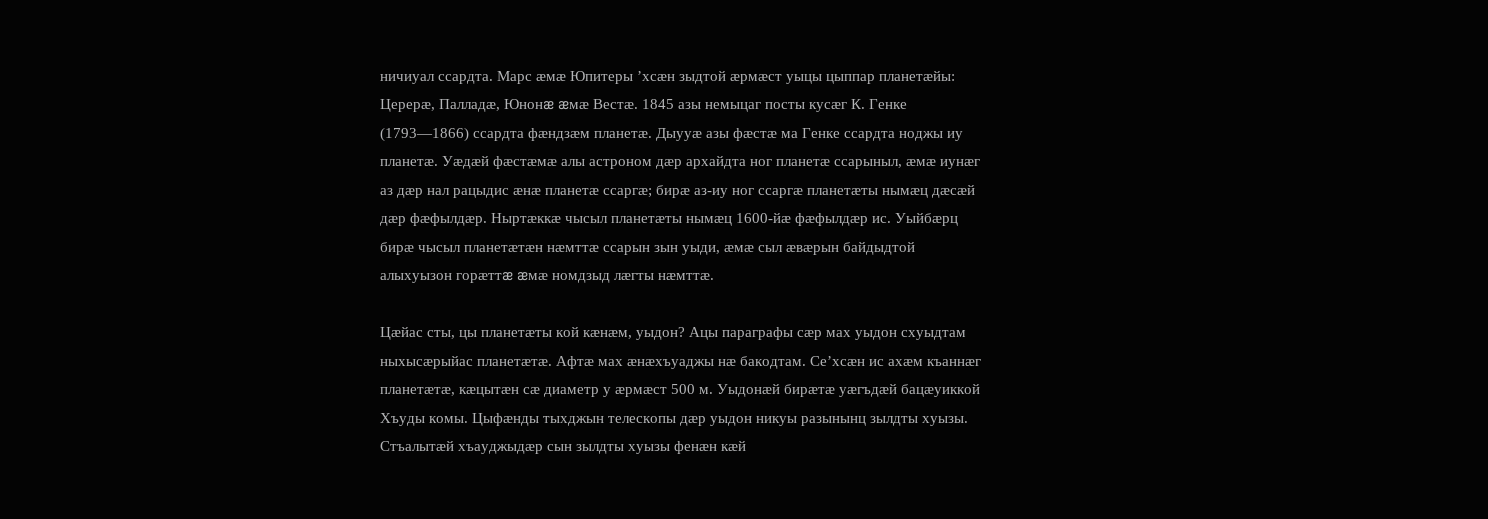ничиуал ссардта. Марс æмæ Юпитеры ’хсæн зыдтой æрмæст уыцы цыппар планетæйы: Церерæ, Палладæ, Юнонæ æмæ Вестæ. 1845 азы немыцаг посты кусæг К. Генке (1793—1866) ссардта фæндзæм планетæ. Дыууæ азы фæстæ ма Генке ссардта ноджы иу планетæ. Уæдæй фæстæмæ алы астроном дæр архайдта ног планетæ ссарыныл, æмæ иунæг аз дæр нал рацыдис æнæ планетæ ссаргæ; бирæ аз-иу ног ссаргæ планетæты нымæц дæсæй дæр фæфылдæр. Ныртæккæ чысыл планетæты нымæц 1600-йæ фæфылдæр ис. Уыйбæрц бирæ чысыл планетæтæн нæмттæ ссарын зын уыди, æмæ сыл æвæрын байдыдтой алыхуызон горæттæ æмæ номдзыд лæгты нæмттæ.

Цæйас сты, цы планетæты кой кæнæм, уыдон? Ацы параграфы сæр мах уыдон схуыдтам ныхысæрыйас планетæтæ. Афтæ мах æнæхъуаджы нæ бакодтам. Се’хсæн ис ахæм къаннæг планетæтæ, кæцытæн сæ диаметр у æрмæст 500 м. Уыдонæй бирæтæ уæгъдæй бацæуиккой Хъуды комы. Цыфæнды тыхджын телескопы дæр уыдон никуы разынынц зылдты хуызы. Стъалытæй хъауджыдæр сын зылдты хуызы фенæн кæй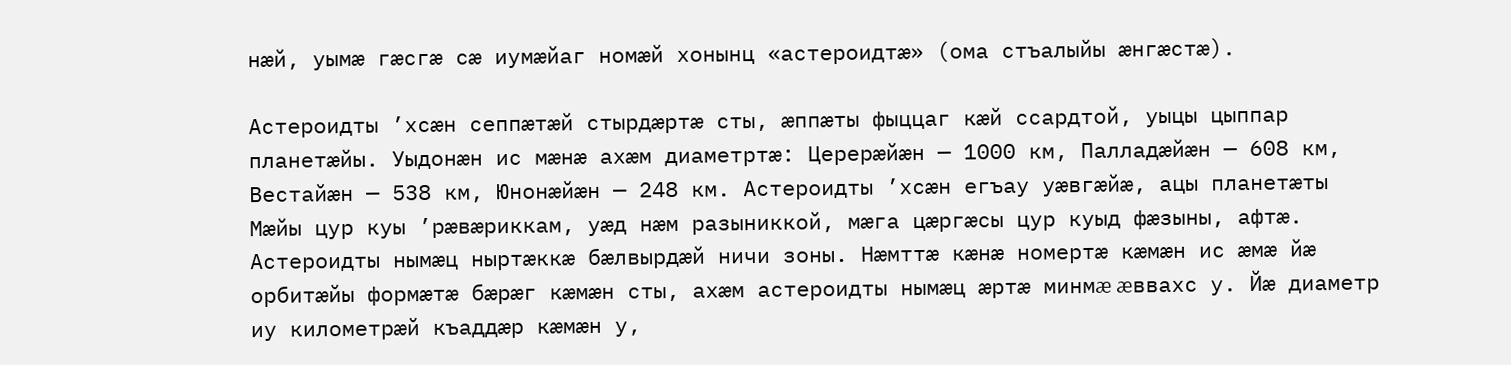нæй, уымæ гæсгæ сæ иумæйаг номæй хонынц «астероидтæ» (ома стъалыйы æнгæстæ).

Астероидты ’хсæн сеппæтæй стырдæртæ сты, æппæты фыццаг кæй ссардтой, уыцы цыппар планетæйы. Уыдонæн ис мæнæ ахæм диаметртæ: Церерæйæн — 1000 км, Палладæйæн — 608 км, Вестайæн — 538 км, Юнонæйæн — 248 км. Астероидты ’хсæн егъау уæвгæйæ, ацы планетæты Мæйы цур куы ’рæвæриккам, уæд нæм разыниккой, мæга цæргæсы цур куыд фæзыны, афтæ. Астероидты нымæц ныртæккæ бæлвырдæй ничи зоны. Нæмттæ кæнæ номертæ кæмæн ис æмæ йæ орбитæйы формæтæ бæрæг кæмæн сты, ахæм астероидты нымæц æртæ минмæ æввахс у. Йæ диаметр иу километрæй къаддæр кæмæн у,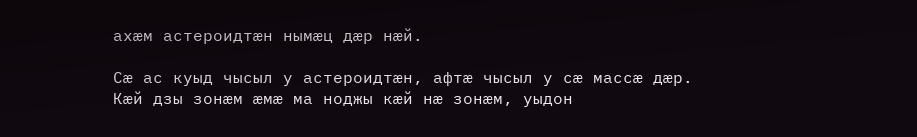ахæм астероидтæн нымæц дæр нæй.

Сæ ас куыд чысыл у астероидтæн, афтæ чысыл у сæ массæ дæр. Кæй дзы зонæм æмæ ма ноджы кæй нæ зонæм, уыдон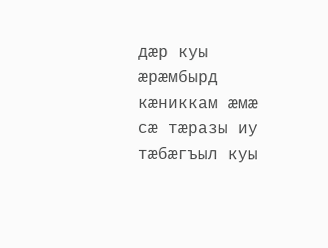дæр куы æрæмбырд кæниккам æмæ сæ тæразы иу тæбæгъыл куы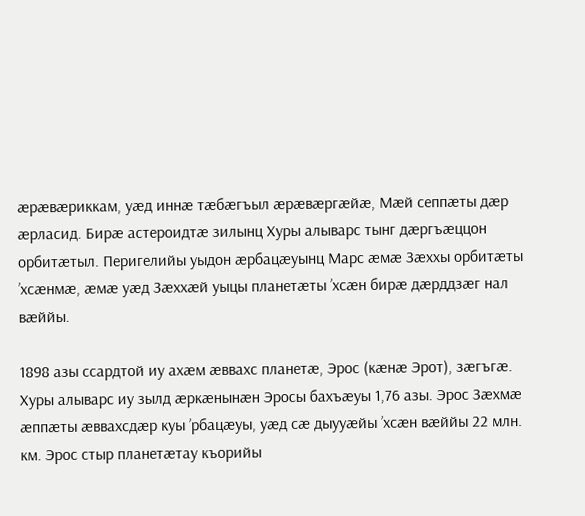æрæвæриккам, уæд иннæ тæбæгъыл æрæвæргæйæ, Мæй сеппæты дæр æрласид. Бирæ астероидтæ зилынц Хуры алыварс тынг дæргъæццон орбитæтыл. Перигелийы уыдон æрбацæуынц Марс æмæ Зæххы орбитæты ’хсæнмæ, æмæ уæд Зæххæй уыцы планетæты ’хсæн бирæ дæрддзæг нал вæййы.

1898 азы ссардтой иу ахæм æввахс планетæ, Эрос (кæнæ Эрот), зæгъгæ. Хуры алыварс иу зылд æркæнынæн Эросы бахъæуы 1,76 азы. Эрос Зæхмæ æппæты æввахсдæр куы ’рбацæуы, уæд сæ дыууæйы ’хсæн вæййы 22 млн. км. Эрос стыр планетæтау къорийы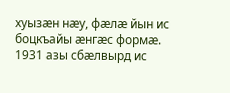хуызæн нæу, фæлæ йын ис боцкъайы æнгæс формæ. 1931 азы сбæлвырд ис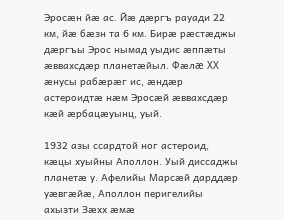Эросæн йæ ас. Йæ дæргъ рауади 22 км, йæ бæзн та 6 км. Бирæ рæстæджы дæргъы Эрос нымад уыдис æппæты æввахсдæр планетæйыл. Фæлæ XX æнусы рабæрæг ис, æндæр астероидтæ нæм Эросæй æввахсдæр кæй æрбацæуынц, уый.

1932 азы ссардтой ног астероид, кæцы хуыйны Аполлон. Уый диссаджы планетæ у. Афелийы Марсæй дарддæр уæвгæйæ, Аполлон перигелийы ахызти Зæхх æмæ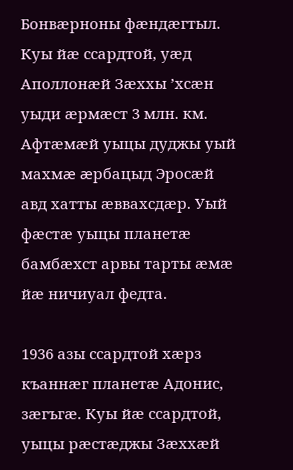Бонвæрноны фæндæгтыл. Куы йæ ссардтой, уæд Аполлонæй Зæххы ’хсæн уыди æрмæст 3 млн. км. Афтæмæй уыцы дуджы уый махмæ æрбацыд Эросæй авд хатты æввахсдæр. Уый фæстæ уыцы планетæ бамбæхст арвы тарты æмæ йæ ничиуал федта.

1936 азы ссардтой хæрз къаннæг планетæ Адонис, зæгъгæ. Куы йæ ссардтой, уыцы рæстæджы Зæххæй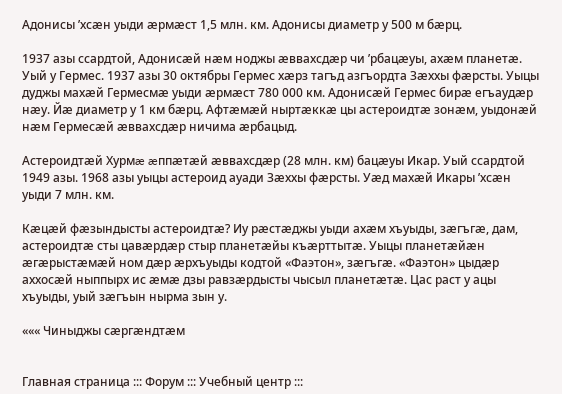Адонисы ’хсæн уыди æрмæст 1,5 млн. км. Адонисы диаметр у 500 м бæрц.

1937 азы ссардтой, Адонисæй нæм ноджы æввахсдæр чи ’рбацæуы, ахæм планетæ. Уый у Гермес. 1937 азы 30 октябры Гермес хæрз тагъд азгъордта Зæххы фæрсты. Уыцы дуджы махæй Гермесмæ уыди æрмæст 780 000 км. Адонисæй Гермес бирæ егъаудæр нæу. Йæ диаметр у 1 км бæрц. Афтæмæй ныртæккæ цы астероидтæ зонæм, уыдонæй нæм Гермесæй æввахсдæр ничима æрбацыд.

Астероидтæй Хурмæ æппæтæй æввахсдæр (28 млн. км) бацæуы Икар. Уый ссардтой 1949 азы. 1968 азы уыцы астероид ауади Зæххы фæрсты. Уæд махæй Икары ’хсæн уыди 7 млн. км.

Кæцæй фæзындысты астероидтæ? Иу рæстæджы уыди ахæм хъуыды, зæгъгæ, дам, астероидтæ сты цавæрдæр стыр планетæйы къæрттытæ. Уыцы планетæйæн æгæрыстæмæй ном дæр æрхъуыды кодтой «Фаэтон», зæгъгæ. «Фаэтон» цыдæр аххосæй ныппырх ис æмæ дзы равзæрдысты чысыл планетæтæ. Цас раст у ацы хъуыды, уый зæгъын нырма зын у.

««« Чиныджы сæргæндтæм


Главная страница ::: Форум ::: Учебный центр :::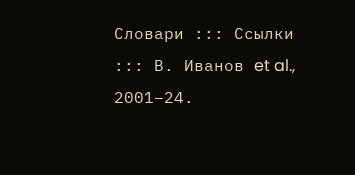Словари ::: Ссылки ::: В. Иванов et al., 2001–24.